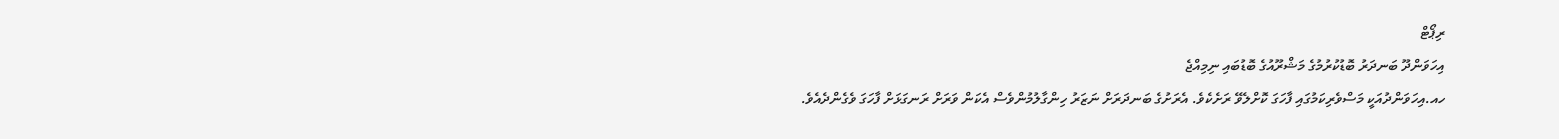ރިޕޯޓް
އިހަވަންދޫ ބަނދަރު ބޮޑުކުރުމުގެ މަޝްރޫއުގެ ބޮޑުބައި ނިމިއްޖެ
ހއ.އިހަވަންދުއަކީ މަސްވެރިކަމުގައި ފާހަގަ ކޮށްލެވޭ ރަށެކެވެ. އެރަށުގެ ބަނދަރަށް ނަޒަރު ހިންގާލުމުންވެސް އެކަން ވަރަށް ރަނގަޅަށް ފާހަގަ ވެގެންދެއެވެ.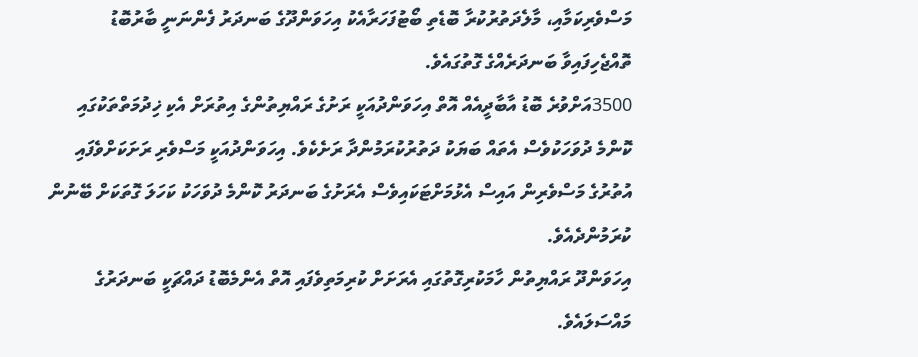މަސްވެރިކަމާއި، މާލެދަތުރުކުރާ ބޮޑެތި ބޯޓުފަހަރާއެކު އިހަވަންދޫގެ ބަނދަރު ފެންނަނީ ބާރުބޮޑު ތޮއްޖެހިފައިވާ ބަނދަރެއްގެ ގޮތުގައެވެ.
3500އަށްވުރެ ބޮޑު އާބާދީއެއް އޮތް އިހަވަންދުއަކީ ރަށުގެ ރައްޔިތުންގެ އިތުރަށް އެކި ޚިދުމަތްތަކުގައި ކޮންމެ ދުވަހަކުވެސް އެތައް ބަޔަކު ދަތުރުކުރަމުންދާ ރަށެކެވެ. އިހަވަންދުއަކީ މަސްވެރި ރަށަކަށްވެފައި އުތުރުގެ މަސްވެރިން އައިސް އެޅުމަށްޓަކައިވެސް އެރަށުގެ ބަނދަރު ކޮންމެ ދުވަހަކު ކަހަލަ ގޮތަކަށް ބޭނުން ކުރަމުންދެއެވެ.
އިހަވަންދޫ ރައްޔިތުން ހާމަކުރިގޮތުގައި އެރަށަށް ކުރިމަތިވެފައި އޮތް އެންމެބޮޑު ދައްޗަކީ ބަނދަރުގެ މައްސަލައެވެ.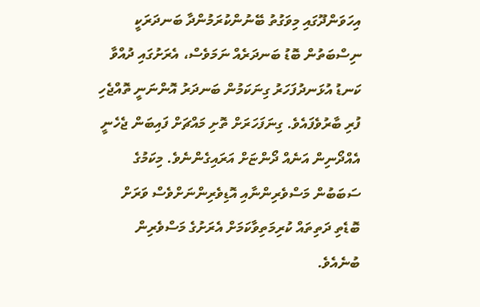އިހަވަންދޫގައި މިވަގުތު ބޭނުންކުރަމުންދާ ބަނދަރަކީ ނިސްބަތުން ބޮޑު ބަނދަރެއް ނަމަވެސް، އެރަށުގައި ދުއްވާ ކަނޑު އުޅަނދުފަހަރު ގިނަކަމުން ބަނދަރު އޮންނަނީ ތޮއްޖެހި ފުރި ބާރުވެފައެވެ. ގިނަފަހަރަށް ތޮށި މައްޗަށް ފައިބަން ޖެހެނީ އެއްދޯނިން އަނެއް ދޯންޏަށް އަރައިގެންނެވެ. މިކަމުގެ ސަބަބުން މަސްވެރިންނާއި އޮޑިވެރިންނަށްވެސް ވަރަށް ބޮޑެތި ދަތިތައް ކުރިމަތިވާކަމަށް އެރަށުގެ މަސްވެރިން ބުނެއެވެ.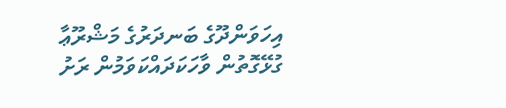އިހަވަންދޫގެ ބަނދަރުގެ މަޝްރޫޢާ ގުޅޭގޮތުން ވާހަކަދައްކަވަމުން ރަށު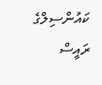ކައުންސިލްގެ ރައީސް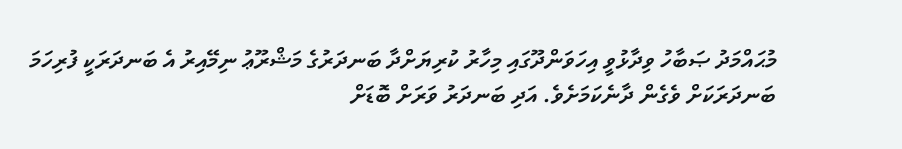މުޙައްމަދު ޞަބާހު ވިދާޅުވީ އިހަވަންދޫގައި މިހާރު ކުރިޔަށްދާ ބަނދަރުގެ މަޝްރޫޢު ނިމޭއިރު އެ ބަނދަރަކީ ފުރިހަމަ ބަނދަރަކަށް ވެގެން ދާނެކަމަށެވެ. އަދި ބަނދަރު ވަރަށް ބޮޑަށް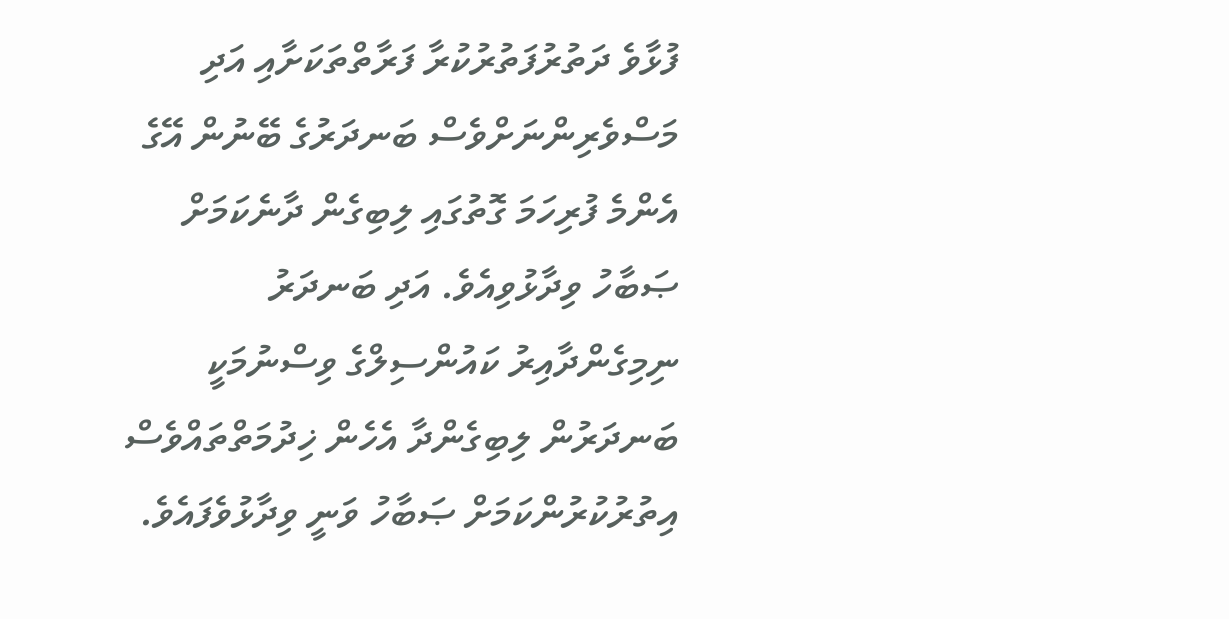ފުޅާވެ ދަތުރުފަތުރުކުރާ ފަރާތްތަކަށާއި އަދި މަސްވެރިންނަށްވެސް ބަނދަރުގެ ބޭނުން އޭގެ އެންމެ ފުރިހަމަ ގޮތުގައި ލިބިގެން ދާނެކަމަށް ޞަބާހު ވިދާޅުވިއެވެ. އަދި ބަނދަރު ނިމިގެންދާއިރު ކައުންސިލްގެ ވިސްނުމަކީ ބަނދަރުން ލިބިގެންދާ އެހެން ޚިދުމަތްތައްވެސް އިތުރުކުރުންކަމަށް ޞަބާހު ވަނީ ވިދާޅުވެފައެވެ.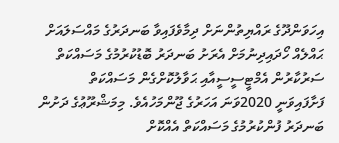އިހަވަންދޫގެ ރައްޔިތުންނަށް ދިމާވެފައިވާ ބަނދަރުގެ މައްސަލައަށް ޙައްލެއް ހޯދައިދިނުމަށް އެރަށު ބަނދަރު ބޮޑުކުރުމުގެ މަސައްކަތް ސަރުކާރުން އެމްޓީސީސީއާއި ޙަވާލުކޮށްގެން މަސައްކަތް ފަށާފައިވަނީ 2020ވަނަ އަހަރުގެ ޖޫންމަހުއެވެ. މިމަޝްރޫޢުގެ ދަށުން ބަނދަރު ފުންކުރުމުގެ މަސައްކަތް އެއްކޮށް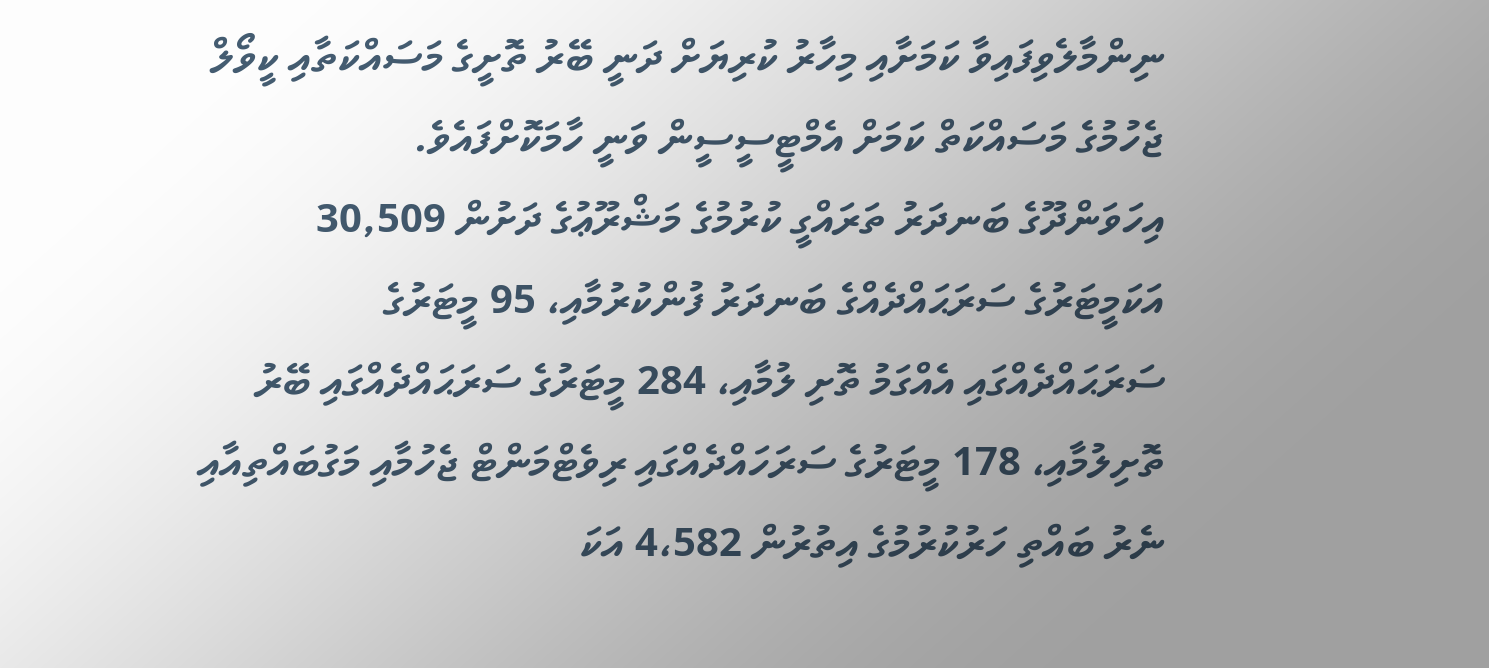ނިންމާލެވިފައިވާ ކަމަށާއި މިހާރު ކުރިޔަށް ދަނީ ބޭރު ތޮށީގެ މަސައްކަތާއި ކީވޯލް ޖެހުމުގެ މަސައްކަތް ކަމަށް އެމްޓީސީސީން ވަނީ ހާމަކޮށްފައެވެ.
އިހަވަންދޫގެ ބަނދަރު ތަރައްގީ ކުރުމުގެ މަޝްރޫޢުގެ ދަށުން 30,509 އަކަމީޓަރުގެ ސަރަޙައްދެއްގެ ބަނދަރު ފުންކުރުމާއި، 95 މީޓަރުގެ ސަރަޙައްދެއްގައި އެއްގަމު ތޮށި ލުމާއި، 284 މީޓަރުގެ ސަރަޙައްދެއްގައި ބޭރު ތޮށިލުމާއި، 178 މީޓަރުގެ ސަރަހައްދެއްގައި ރިވެޓްމަންޓް ޖެހުމާއި މަގުބައްތިއާއި ނެރު ބައްތި ހަރުކުރުމުގެ އިތުރުން 4،582 އަކަ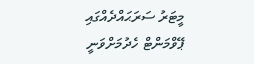މީޓަރު ސަރަޙައްދެއްގައި ޕޭވްމަންޓް ހެދުމަށްވަނީ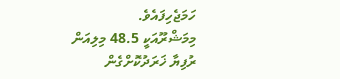ހަމަޖެހިފައެވެ.
މިމަޝްރޫއަކީ 48.5 މިލިއަން ރުފިޔާ ޚަރަދުކޮށްގެން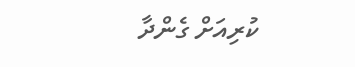ކުރިއަށް ގެންދާ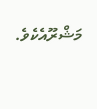މަޝްރޫއެކެވެ.